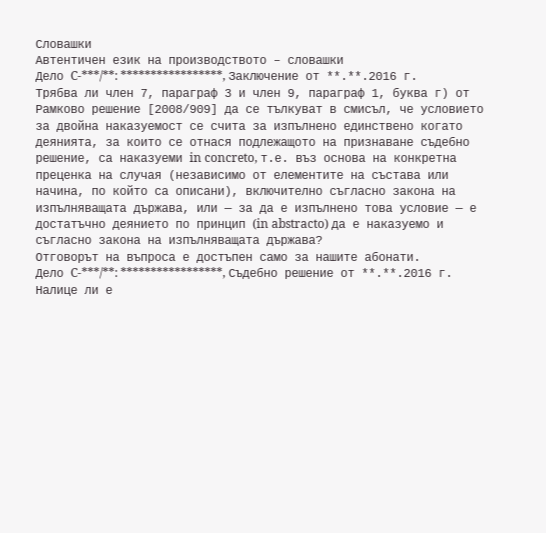Словашки
Автентичен език на производството – словашки
Дело C-***/**: *****************, Заключение от **.**.2016 г.
Трябва ли член 7, параграф 3 и член 9, параграф 1, буква г) от Рамково решение [2008/909] да се тълкуват в смисъл, че условието за двойна наказуемост се счита за изпълнено единствено когато деянията, за които се отнася подлежащото на признаване съдебно решение, са наказуеми in concreto, т.е. въз основа на конкретна преценка на случая (независимо от елементите на състава или начина, по който са описани), включително съгласно закона на изпълняващата държава, или — за да е изпълнено това условие — е достатъчно деянието по принцип (in abstracto) да е наказуемо и съгласно закона на изпълняващата държава?
Отговорът на въпроса е достъпен само за нашите абонати.
Дело C-***/**: *****************, Съдебно решение от **.**.2016 г.
Налице ли е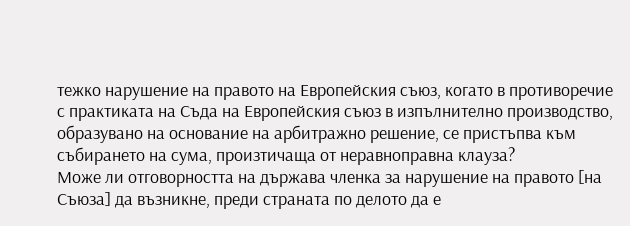тежко нарушение на правото на Европейския съюз, когато в противоречие с практиката на Съда на Европейския съюз в изпълнително производство, образувано на основание на арбитражно решение, се пристъпва към събирането на сума, произтичаща от неравноправна клауза?
Може ли отговорността на държава членка за нарушение на правото [на Съюза] да възникне, преди страната по делото да е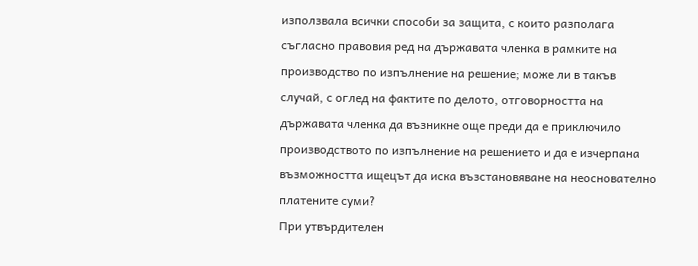използвала всички способи за защита, с които разполага съгласно правовия ред на държавата членка в рамките на производство по изпълнение на решение; може ли в такъв случай, с оглед на фактите по делото, отговорността на държавата членка да възникне още преди да е приключило производството по изпълнение на решението и да е изчерпана възможността ищецът да иска възстановяване на неоснователно платените суми?
При утвърдителен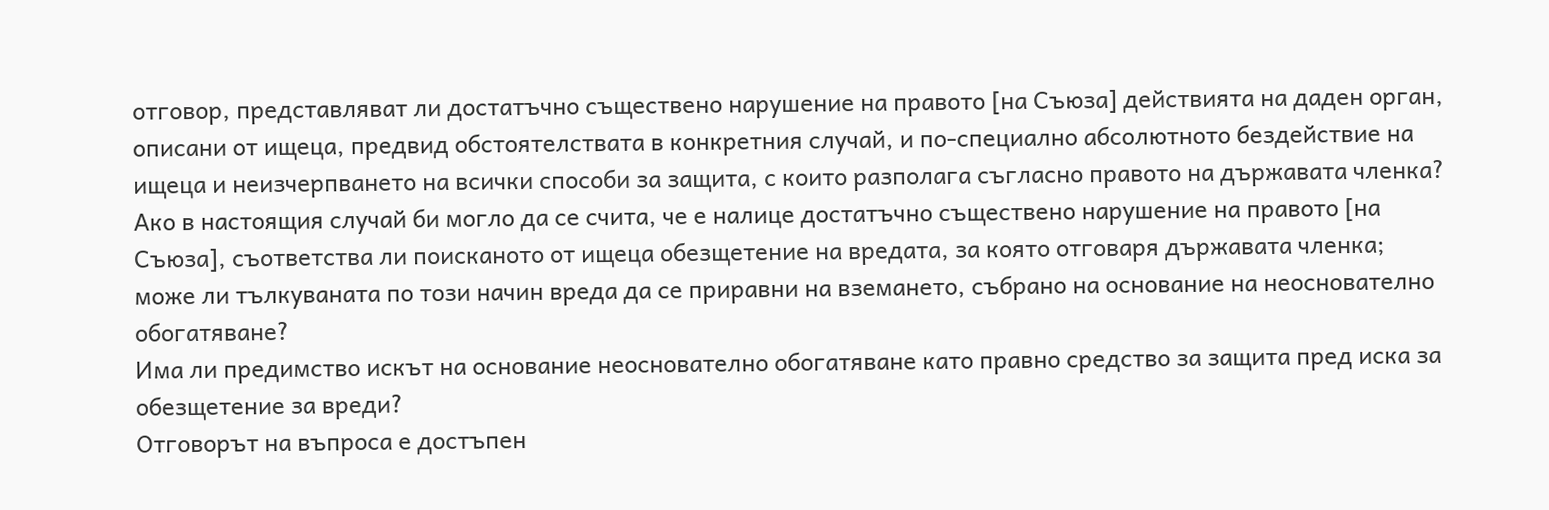отговор, представляват ли достатъчно съществено нарушение на правото [на Съюза] действията на даден орган, описани от ищеца, предвид обстоятелствата в конкретния случай, и по-специално абсолютното бездействие на ищеца и неизчерпването на всички способи за защита, с които разполага съгласно правото на държавата членка?
Ако в настоящия случай би могло да се счита, че е налице достатъчно съществено нарушение на правото [на Съюза], съответства ли поисканото от ищеца обезщетение на вредата, за която отговаря държавата членка; може ли тълкуваната по този начин вреда да се приравни на вземането, събрано на основание на неоснователно обогатяване?
Има ли предимство искът на основание неоснователно обогатяване като правно средство за защита пред иска за обезщетение за вреди?
Отговорът на въпроса е достъпен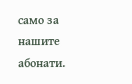само за нашите абонати.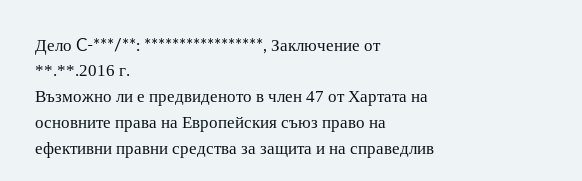Дело C-***/**: *****************, Заключение от **.**.2016 г.
Възможно ли е предвиденото в член 47 от Хартата на основните права на Европейския съюз право на ефективни правни средства за защита и на справедлив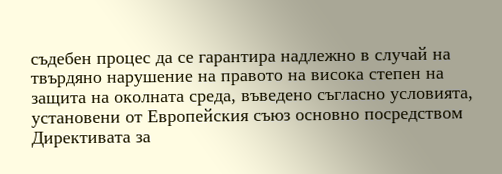съдебен процес да се гарантира надлежно в случай на твърдяно нарушение на правото на висока степен на защита на околната среда, въведено съгласно условията, установени от Европейския съюз основно посредством Директивата за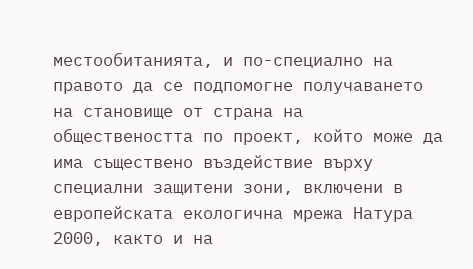местообитанията, и по-специално на правото да се подпомогне получаването на становище от страна на обществеността по проект, който може да има съществено въздействие върху специални защитени зони, включени в европейската екологична мрежа Натура 2000, както и на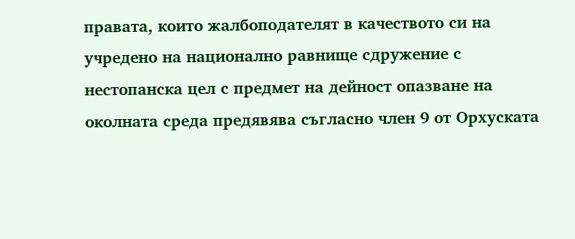правата, които жалбоподателят в качеството си на учредено на национално равнище сдружение с нестопанска цел с предмет на дейност опазване на околната среда предявява съгласно член 9 от Орхуската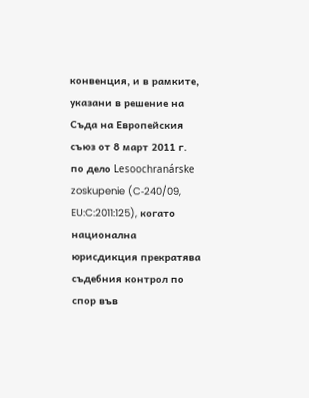конвенция, и в рамките, указани в решение на Съда на Европейския съюз от 8 март 2011 г. по дело Lesoochranárske zoskupenie (C‑240/09, EU:C:2011:125), когато национална юрисдикция прекратява съдебния контрол по спор във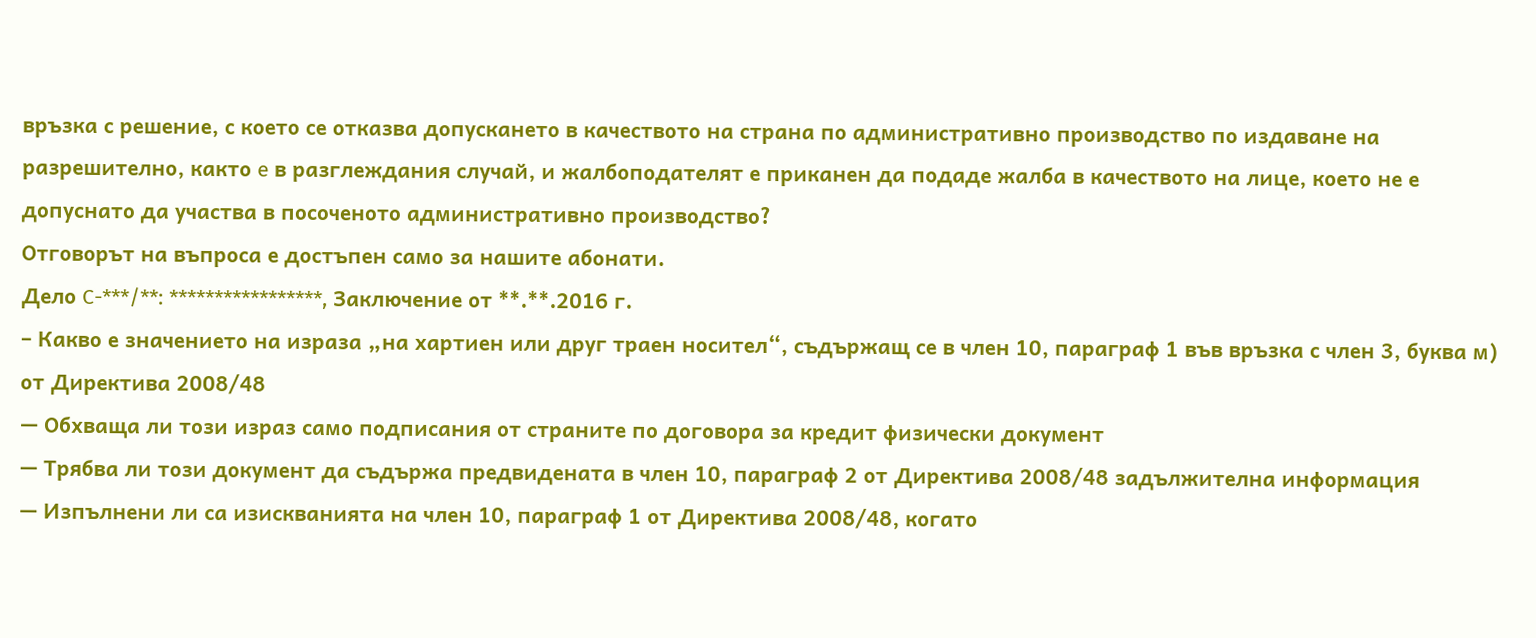връзка с решение, с което се отказва допускането в качеството на страна по административно производство по издаване на разрешително, както e в разглеждания случай, и жалбоподателят е приканен да подаде жалба в качеството на лице, което не е допуснато да участва в посоченото административно производство?
Отговорът на въпроса е достъпен само за нашите абонати.
Дело C-***/**: *****************, Заключение от **.**.2016 г.
– Какво е значението на израза „на хартиен или друг траен носител“, съдържащ се в член 10, параграф 1 във връзка с член 3, буква м) от Директива 2008/48
— Обхваща ли този израз само подписания от страните по договора за кредит физически документ
— Трябва ли този документ да съдържа предвидената в член 10, параграф 2 от Директива 2008/48 задължителна информация
— Изпълнени ли са изискванията на член 10, параграф 1 от Директива 2008/48, когато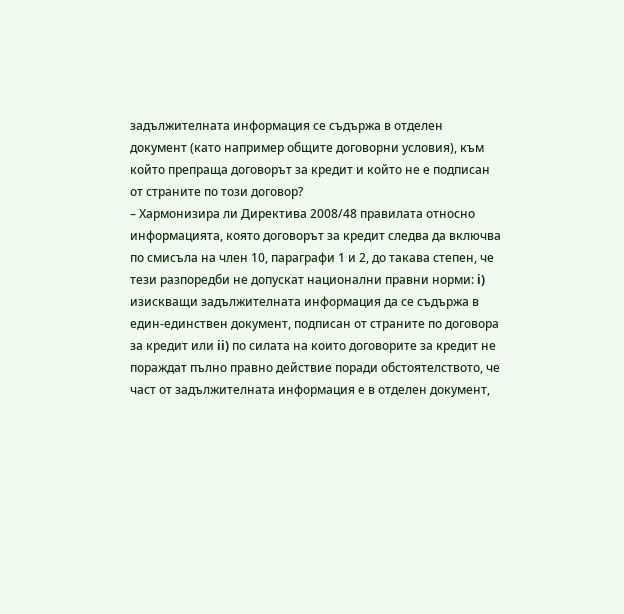задължителната информация се съдържа в отделен документ (като например общите договорни условия), към който препраща договорът за кредит и който не е подписан от страните по този договор?
– Хармонизира ли Директива 2008/48 правилата относно информацията, която договорът за кредит следва да включва по смисъла на член 10, параграфи 1 и 2, до такава степен, че тези разпоредби не допускат национални правни норми: i) изискващи задължителната информация да се съдържа в един-единствен документ, подписан от страните по договора за кредит или ii) по силата на които договорите за кредит не пораждат пълно правно действие поради обстоятелството, че част от задължителната информация е в отделен документ,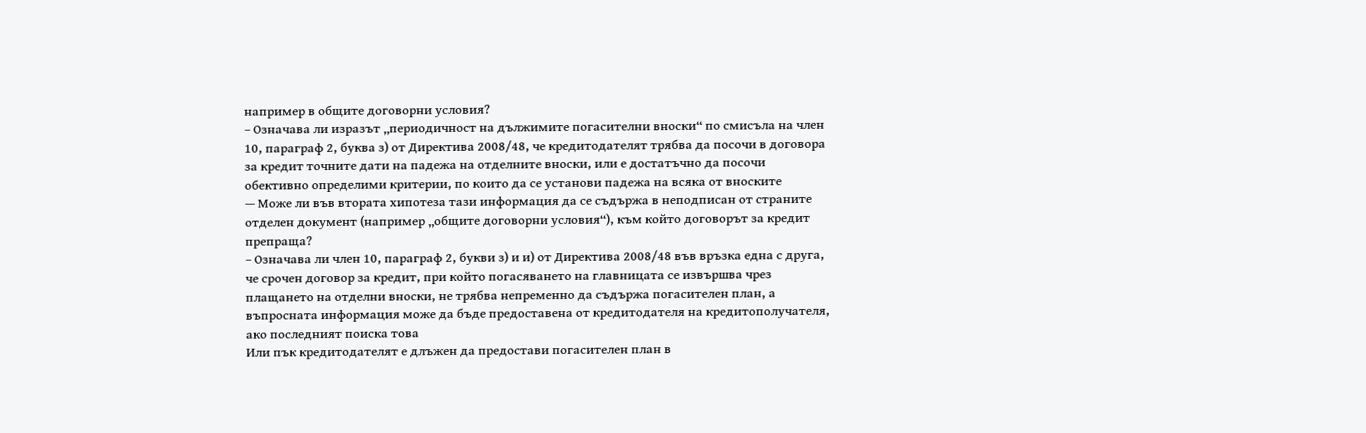например в общите договорни условия?
– Означава ли изразът „периодичност на дължимите погасителни вноски“ по смисъла на член 10, параграф 2, буква з) от Директива 2008/48, че кредитодателят трябва да посочи в договора за кредит точните дати на падежа на отделните вноски, или е достатъчно да посочи обективно определими критерии, по които да се установи падежа на всяка от вноските
— Може ли във втората хипотеза тази информация да се съдържа в неподписан от страните отделен документ (например „общите договорни условия“), към който договорът за кредит препраща?
– Означава ли член 10, параграф 2, букви з) и и) от Директива 2008/48 във връзка една с друга, че срочен договор за кредит, при който погасяването на главницата се извършва чрез плащането на отделни вноски, не трябва непременно да съдържа погасителен план, а въпросната информация може да бъде предоставена от кредитодателя на кредитополучателя, ако последният поиска това
Или пък кредитодателят е длъжен да предостави погасителен план в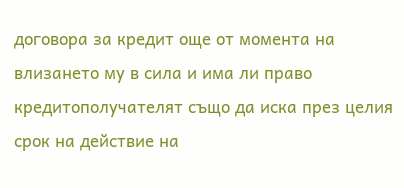договора за кредит още от момента на влизането му в сила и има ли право кредитополучателят също да иска през целия срок на действие на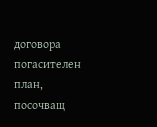договора погасителен план, посочващ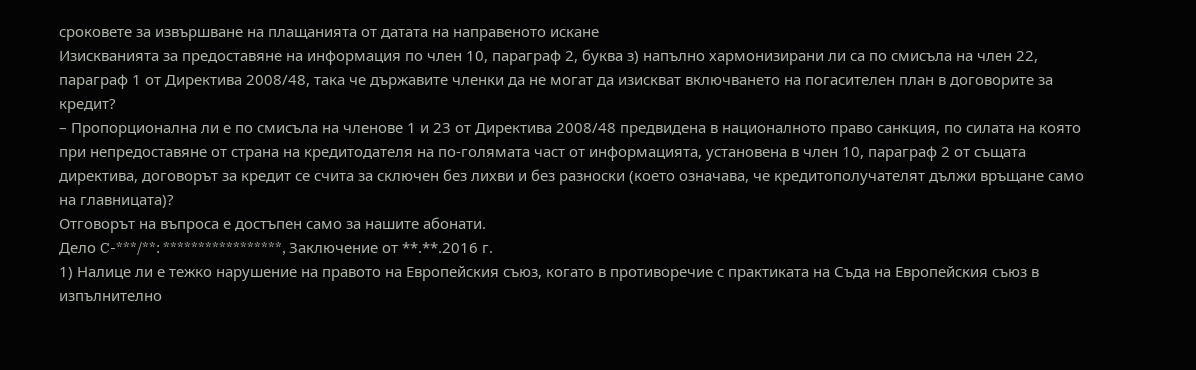сроковете за извършване на плащанията от датата на направеното искане
Изискванията за предоставяне на информация по член 10, параграф 2, буква з) напълно хармонизирани ли са по смисъла на член 22, параграф 1 от Директива 2008/48, така че държавите членки да не могат да изискват включването на погасителен план в договорите за кредит?
– Пропорционална ли е по смисъла на членове 1 и 23 от Директива 2008/48 предвидена в националното право санкция, по силата на която при непредоставяне от страна на кредитодателя на по-голямата част от информацията, установена в член 10, параграф 2 от същата директива, договорът за кредит се счита за сключен без лихви и без разноски (което означава, че кредитополучателят дължи връщане само на главницата)?
Отговорът на въпроса е достъпен само за нашите абонати.
Дело C-***/**: *****************, Заключение от **.**.2016 г.
1) Налице ли е тежко нарушение на правото на Европейския съюз, когато в противоречие с практиката на Съда на Европейския съюз в изпълнително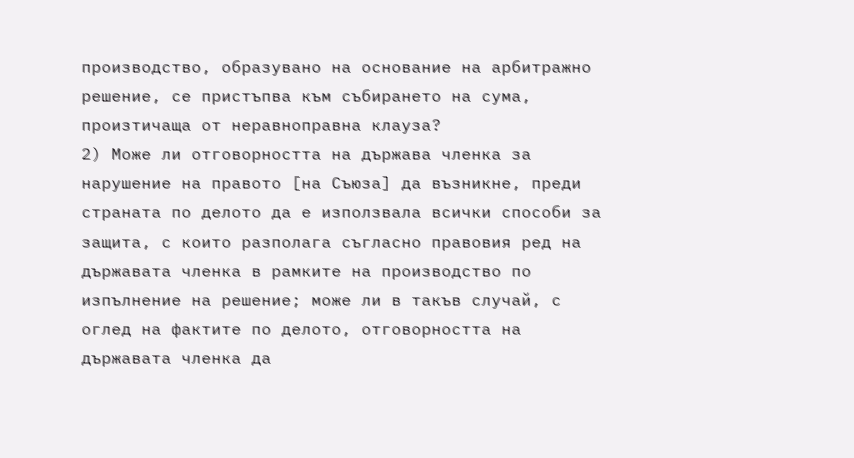производство, образувано на основание на арбитражно решение, се пристъпва към събирането на сума, произтичаща от неравноправна клауза?
2) Може ли отговорността на държава членка за нарушение на правото [на Съюза] да възникне, преди страната по делото да е използвала всички способи за защита, с които разполага съгласно правовия ред на държавата членка в рамките на производство по изпълнение на решение; може ли в такъв случай, с оглед на фактите по делото, отговорността на държавата членка да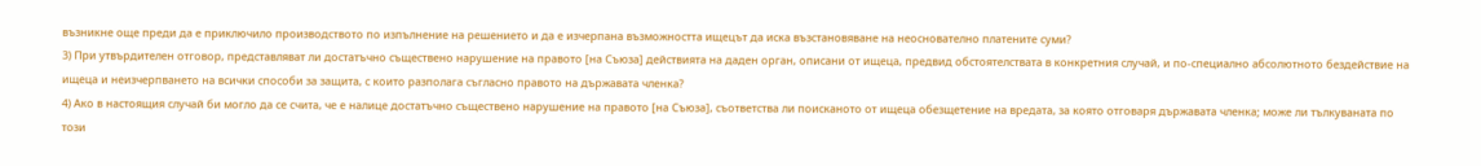възникне още преди да е приключило производството по изпълнение на решението и да е изчерпана възможността ищецът да иска възстановяване на неоснователно платените суми?
3) При утвърдителен отговор, представляват ли достатъчно съществено нарушение на правото [на Съюза] действията на даден орган, описани от ищеца, предвид обстоятелствата в конкретния случай, и по-специално абсолютното бездействие на ищеца и неизчерпването на всички способи за защита, с които разполага съгласно правото на държавата членка?
4) Ако в настоящия случай би могло да се счита, че е налице достатъчно съществено нарушение на правото [на Съюза], съответства ли поисканото от ищеца обезщетение на вредата, за която отговаря държавата членка; може ли тълкуваната по този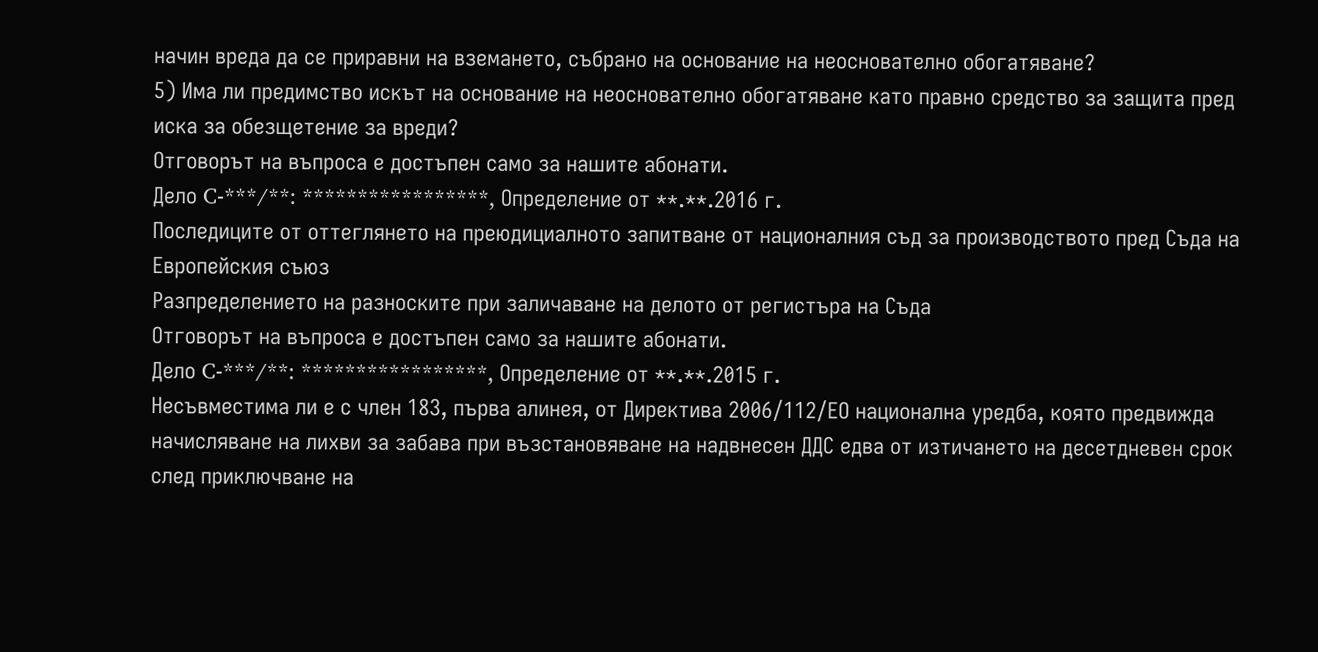начин вреда да се приравни на вземането, събрано на основание на неоснователно обогатяване?
5) Има ли предимство искът на основание на неоснователно обогатяване като правно средство за защита пред иска за обезщетение за вреди?
Отговорът на въпроса е достъпен само за нашите абонати.
Дело C-***/**: *****************, Определение от **.**.2016 г.
Последиците от оттеглянето на преюдициалното запитване от националния съд за производството пред Съда на Европейския съюз
Разпределението на разноските при заличаване на делото от регистъра на Съда
Отговорът на въпроса е достъпен само за нашите абонати.
Дело C-***/**: *****************, Определение от **.**.2015 г.
Несъвместима ли е с член 183, първа алинея, от Директива 2006/112/ЕО национална уредба, която предвижда начисляване на лихви за забава при възстановяване на надвнесен ДДС едва от изтичането на десетдневен срок след приключване на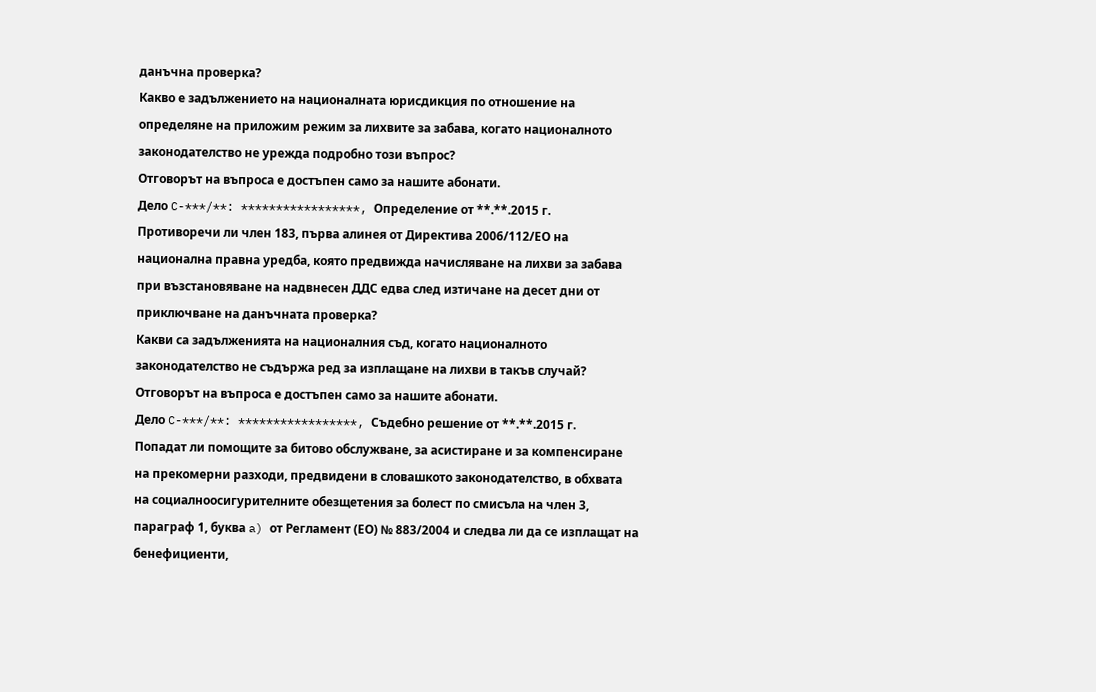данъчна проверка?
Какво е задължението на националната юрисдикция по отношение на определяне на приложим режим за лихвите за забава, когато националното законодателство не урежда подробно този въпрос?
Отговорът на въпроса е достъпен само за нашите абонати.
Дело C-***/**: *****************, Определение от **.**.2015 г.
Противоречи ли член 183, първа алинея от Директива 2006/112/ЕО на национална правна уредба, която предвижда начисляване на лихви за забава при възстановяване на надвнесен ДДС едва след изтичане на десет дни от приключване на данъчната проверка?
Какви са задълженията на националния съд, когато националното законодателство не съдържа ред за изплащане на лихви в такъв случай?
Отговорът на въпроса е достъпен само за нашите абонати.
Дело C-***/**: *****************, Съдебно решение от **.**.2015 г.
Попадат ли помощите за битово обслужване, за асистиране и за компенсиране на прекомерни разходи, предвидени в словашкото законодателство, в обхвата на социалноосигурителните обезщетения за болест по смисъла на член 3, параграф 1, буква a) от Регламент (ЕО) № 883/2004 и следва ли да се изплащат на бенефициенти,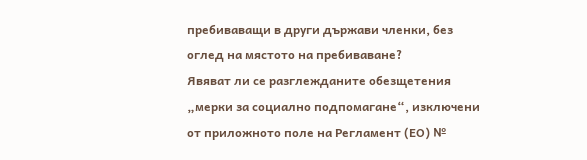пребиваващи в други държави членки, без оглед на мястото на пребиваване?
Явяват ли се разглежданите обезщетения „мерки за социално подпомагане“, изключени от приложното поле на Регламент (ЕО) №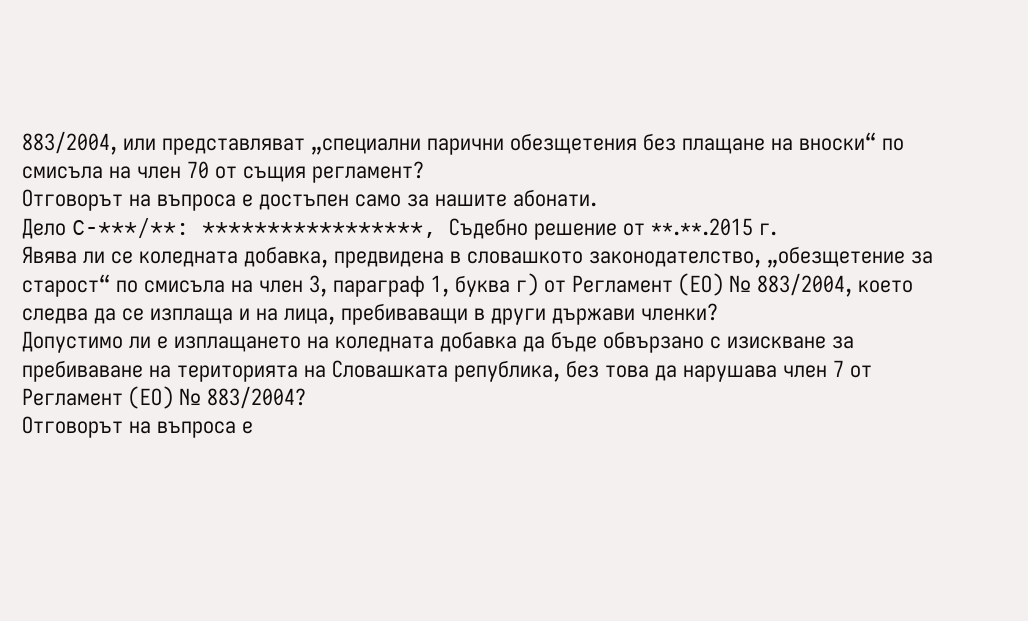883/2004, или представляват „специални парични обезщетения без плащане на вноски“ по смисъла на член 70 от същия регламент?
Отговорът на въпроса е достъпен само за нашите абонати.
Дело C-***/**: *****************, Съдебно решение от **.**.2015 г.
Явява ли се коледната добавка, предвидена в словашкото законодателство, „обезщетение за старост“ по смисъла на член 3, параграф 1, буква г) от Регламент (ЕО) № 883/2004, което следва да се изплаща и на лица, пребиваващи в други държави членки?
Допустимо ли е изплащането на коледната добавка да бъде обвързано с изискване за пребиваване на територията на Словашката република, без това да нарушава член 7 от Регламент (ЕО) № 883/2004?
Отговорът на въпроса е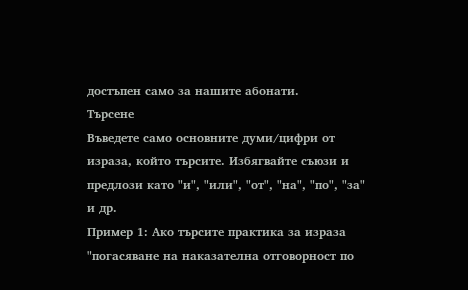достъпен само за нашите абонати.
Търсене
Въведете само основните думи/цифри от израза, който търсите. Избягвайте съюзи и предлози като "и", "или", "от", "на", "по", "за" и др.
Пример 1: Ако търсите практика за израза "погасяване на наказателна отговорност по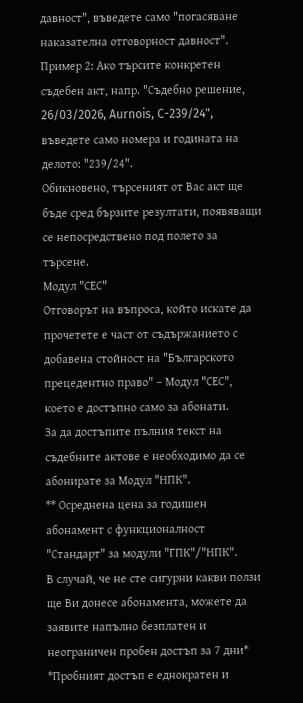давност", въведете само "погасяване наказателна отговорност давност".
Пример 2: Ако търсите конкретен съдебен акт, напр. "Съдебно решение, 26/03/2026, Aurnois, C-239/24", въведете само номера и годината на делото: "239/24".
Обикновено, търсеният от Вас акт ще бъде сред бързите резултати, появяващи се непосредствено под полето за търсене.
Модул "СЕС"
Отговорът на въпроса, който искате да прочетете е част от съдържанието с добавена стойност на "Българското прецедентно право" – Модул "СЕС", което е достъпно само за абонати.
За да достъпите пълния текст на съдебните актове е необходимо да се абонирате за Модул "НПК".
** Осреднена цена за годишен абонамент с функционалност "Стандарт" за модули "ГПК"/"НПК".
В случай, че не сте сигурни какви ползи ще Ви донесе абонамента, можете да заявите напълно безплатен и неограничен пробен достъп за 7 дни*
*Пробният достъп е еднократен и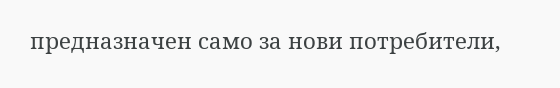предназначен само за нови потребители,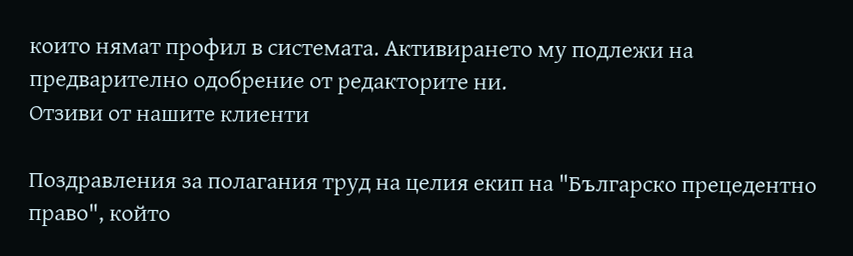които нямат профил в системата. Активирането му подлежи на предварително одобрение от редакторите ни.
Отзиви от нашите клиенти

Поздравления за полагания труд на целия екип на "Българско прецедентно право", който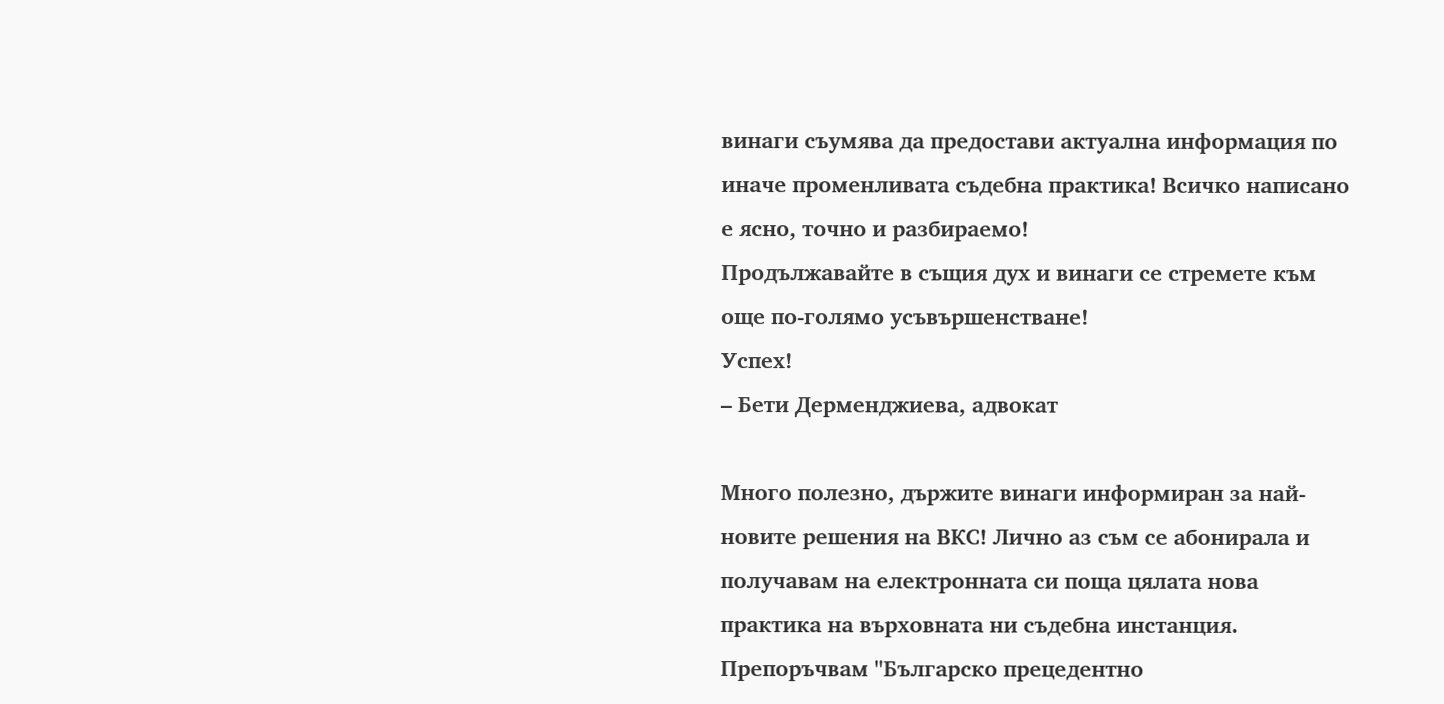винаги съумява да предостави актуална информация по иначе променливата съдебна практика! Всичко написано е ясно, точно и разбираемо!
Продължавайте в същия дух и винаги се стремете към още по-голямо усъвършенстване!
Успех!
– Бети Дерменджиева, адвокат

Много полезно, държите винаги информиран за най-новите решения на ВКС! Лично аз съм се абонирала и получавам на електронната си поща цялата нова практика на върховната ни съдебна инстанция. Препоръчвам "Българско прецедентно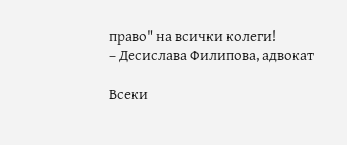право" на всички колеги!
– Десислава Филипова, адвокат

Всеки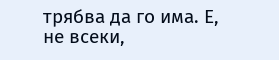трябва да го има. Е, не всеки,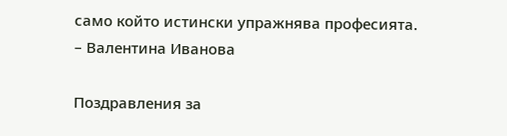само който истински упражнява професията.
– Валентина Иванова

Поздравления за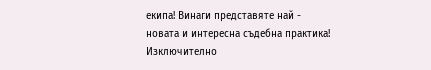екипа! Винаги представяте най - новата и интересна съдебна практика! Изключително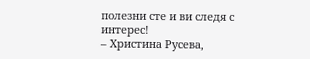полезни сте и ви следя с интерес!
– Христина Русева,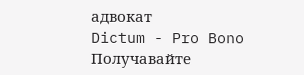адвокат
Dictum - Pro Bono
Получавайте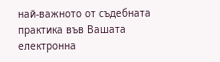най-важното от съдебната практика във Вашата електронна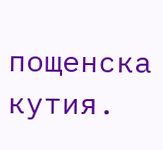пощенска кутия.